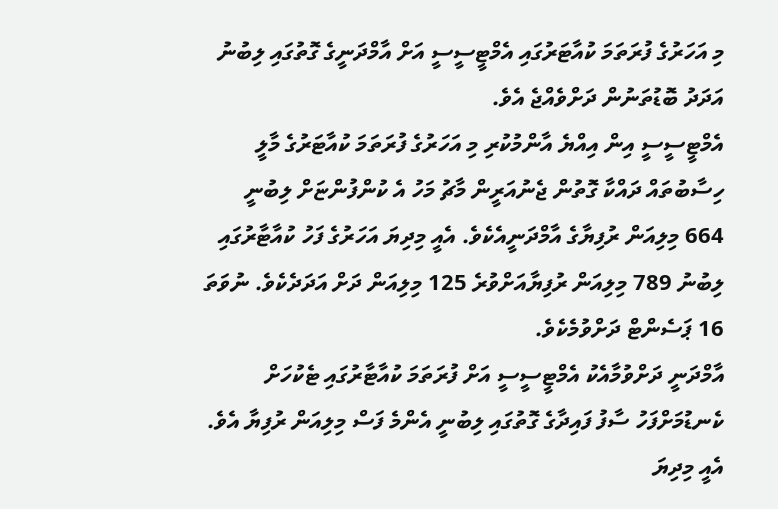މި އަހަރުގެ ފުރަތަމަ ކުއާޓަރުގައި އެމްޓީސީސީ އަށް އާމްދަނީގެ ގޮތުގައި ލިބުނު އަދަދު ބޮޑުތަނުން ދަށްވެއްޖެ އެވެ.
އެމްޓީސީސީ އިން އިއްޔެ އާންމުކުރި މި އަހަރުގެ ފުރަތަމަ ކުއާޓަރުގެ މާލީ ހިސާބުތައް ދައްކާ ގޮތުން ޖެނުއަރީން މާޗު މަހު އެ ކުންފުންޏަށް ލިބުނީ 664 މިލިއަން ރުފިޔާގެ އާމްދަނީއެކެވެ. އެއީ މިދިޔަ އަހަރުގެ ފަހު ކުއާޓާރުގައި ލިބުނު 789 މިލިއަން ރުފިޔާއަށްވުރެ 125 މިލިއަން ދަށް އަދަދެކެވެ. ނުވަތަ 16 ޕަސެންޓް ދަށްވުމެކެވެ.
އާމްދަނީ ދަށްވުމާއެކު އެމްޓީސީސީ އަށް ފުރަތަމަ ކުއާޓާރުގައި ޓެކުހަށް ކެނޑުމަށްފަހު ސާފު ފައިދާގެ ގޮތުގައި ލިބުނީ އެންމެ ފަސް މިލިއަން ރުފިޔާ އެވެ. އެއީ މިދިޔަ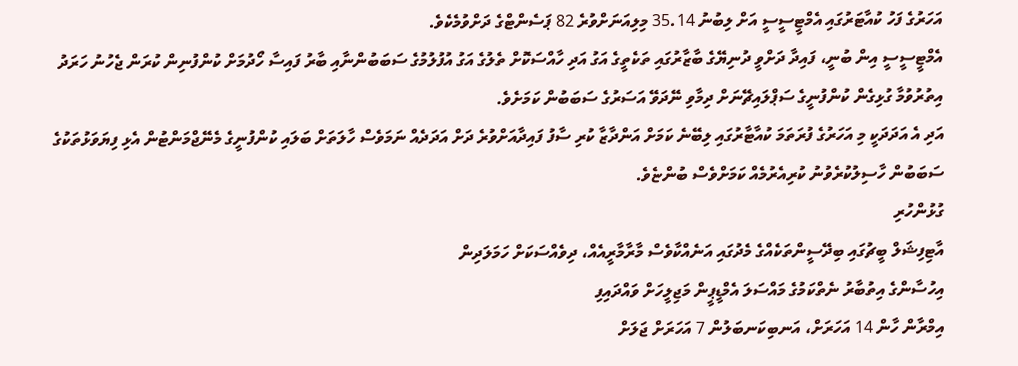އަހަރުގެ ފަހު ކުއާޓަރުގައި އެމްޓީސީސީ އަށް ލިބުނު 35.14 މިލިއަނަށްވުރެ 82 ޕަސެންޓްގެ ދަށްވުމެކެވެ.
އެމްޓީސީސީ އިން ބުނީ، ފައިދާ ދަށްވީ ދުނިޔޭގެ ބާޒާރުގައި ތަކެތީގެ އަގު އަދި ހާއްސަކޮށް ތެލުގެ އަގު އުފުލުމުގެ ސަބަބުންނާއި ބާރު ފައިސާ ހޯދުމަށް ކުންފުނިން ކުރަން ޖެހުނު ހަރަދު އިތުރުވުމާ ގުޅިގެން ކުންފުނީގެ ސަޕްލައިޗޭނަށް ދިމާވި ނޭދަވޭ އަސަރުގެ ސަބަބުން ކަމަށެވެ.
އަދި އެ އަދަދަކީ މި އަހަރުގެ ފުރަތަމަ ކުއާޓާރުގައި ލިބޭނެ ކަމަށް އަންދާޒާ ކުރި ސާފު ފައިދާއަށްވުރެ ދަށް އަދަދެއް ނަމަވެސް ހާލަތަށް ބަލައި ކުންފުނީގެ މެނޭޖްމަންޓުން އެޅި ފިޔަވަޅުތަކުގެ ސަބަބުން ހާސިލުކުރެވުނު ކުރިއެރުމެއް ކަމަށްވެސް ބުންޏެވެ.
ގުޅުންހުރި
އާޓިފިޝަލް ބީޗުގައި ބިދޭސީންތަކެއްގެ މެދުގައި އަނެއްކާވެސް މާރާމާރީއެއް، ދިވެއްސަކަށް ހަމަލަދިން
އިހުސާންގެ އިތުބާރު ނެތްކަމުގެ މައްސަލަ އެމްޑީޕީން މަޖިލީހަށް ވައްދައިފި
އިމްރާން ހާން 14 އަހަރަށް، އަނބިކަނބަލުން 7 އަހަރަށް ޖަލަށް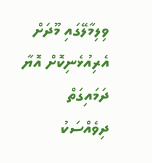ވިލިމާލޭގައި މޫދަށް އެރިއުޅެނިކޮށް އޮޔާ ދަމައިގަތް ދިވެއްސަކު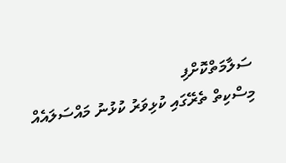ސަލާމަތްކޮށްފި
މިސްކިތް ތެރޭގައި ކުޅިވަރު ކުޅުނު މައްސަލައެއް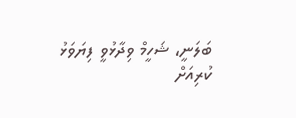ބަލަނީ، ޝަހީމް ވިދާޅުވީ ފިޔަވަޅު
ކުރިއަށް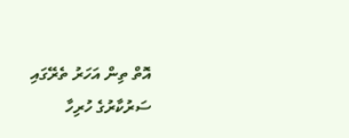އޮތް ތިން އަހަރު ތެރޭގައި ސަރުކާރުގެ ހުރިހާ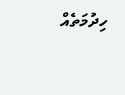ހިދުމަތެއް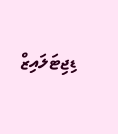ޑިޖިޓަލައިޒް